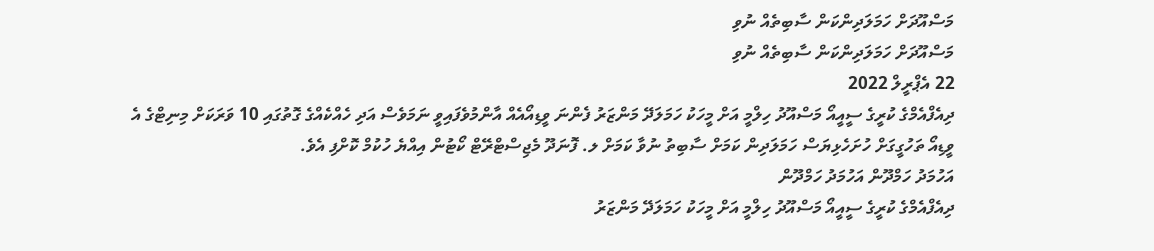މަސްއޫދަށް ހަމަލަދިންކަން ސާބިތެއް ނުވި
މަސްއޫދަށް ހަމަލަދިންކަން ސާބިތެއް ނުވި
22 އެޕްރީލް 2022
ދިއެފްއެމްގެ ކުރީގެ ސީއީއޯ މަސްއޫދު ހިލްމީ އަށް މީހަކު ހަމަލަދޭ މަންޒަރު ފެންނަ ވީޑިއޯއެއް އާންމުވެފައިވީ ނަމަވެސް އަދި ހެއްކެއްގެ ގޮތުގައި 10 ވަރަކަށް މިނިޓްގެ އެ ވީޑިއޯ ތަހުގީގަށް ހުށަހެޅިޔަސް ހަމަލަދިން ކަމަށް ސާބިތު ނުވާ ކަމަށް ލ. ފޮނަދޫ މެޖިސްޓްރޭޓް ކޯޓުން އިއްޔެ ހުކުމް ކޮށްފި އެވެ.
އަހުމަދު ހަމްދޫން އަހުމަދު ހަމްދޫން
ދިއެފްއެމްގެ ކުރީގެ ސީއީއޯ މަސްއޫދު ހިލްމީ އަށް މީހަކު ހަމަލަދޭ މަންޒަރު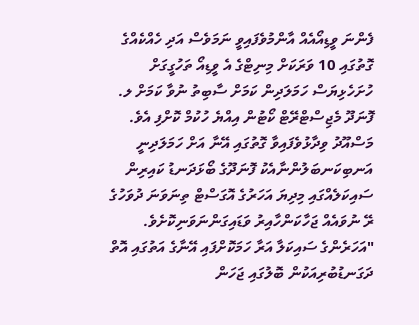ފެންނަ ވީޑިއޯއެއް އާންމުވެފައިވީ ނަމަވެސް އަދި ހެއްކެއްގެ ގޮތުގައި 10 ވަރަކަށް މިނިޓްގެ އެ ވީޑިއޯ ތަހުގީގަށް ހުށަހެޅިޔަސް ހަމަލަދިން ކަމަށް ސާބިތު ނުވާ ކަމަށް ލ. ފޮނަދޫ މެޖިސްޓްރޭޓް ކޯޓުން އިއްޔެ ހުކުމް ކޮށްފި އެވެ.
މަސްއޫދު ވިދާޅުވެފައިވާ ގޮތުގައި އޭނާ އަށް ހަމަލަދިނީ އަނބިކަނބަލުންނާއެކު ފޮނަދޫގެ ބޯޅަދަނޑު ކައިރިން ސައިކަލެއްގައި މިދިޔަ އަހަރުގެ އޮގަސްޓް ތިނަވަނަ ދުވަހުގެ ރޭ ނުވައެއް ޖަހާކަންހާއިރު ވަޑައިގަންނަވަނިކޮށެވެ.
"އަހަރެންގެ ސައިކަލާ އަރާ ހަމަކޮށްފައި އޭނާގެ އަތުގައި އޮތް ދަގަނޑުބުރިއަކުން ބޮލުގައި ޖަހަން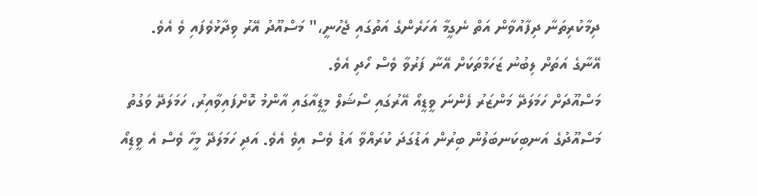ދިމާކުރިތަނާ ދިފާއުވާން އަތް ނެގީމާ އަހަރެންގެ އަތުގައި ޖެހުނީ،" މަސްއޫދު އޭރު ވިދާޅުވެފައި ވެ އެވެ.
އޭނާގެ އަތަށް ލިބުނު ޒަހަމްތަކަށް އޭނާ ފަރުވާ ވެސް ހޯދި އެވެ.
މަސްއޫދަށް ހަމަލަދޭ މަންޒަރު ފެންނަ ވީޑީއޯ އޭރުގައި ސޯޝަލް މީޑިއާގައި އާންމު ކޮށްފައިވާއިރު، ހަމަލަދޭ ވަގުތު މަސްއޫދުގެ އަނބިކަނބަލުން ބިރުން އަޑުގަދަ ކުރައްވާ އަޑު ވެސް އިވެ އެވެ. އަދި ހަމަލަދޭ މީހާ ވެސް އެ ވީޑިއޯ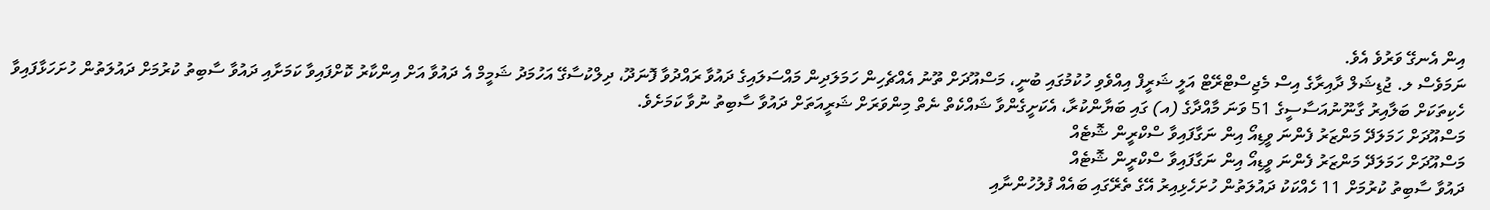އިން އެނގޭ ވަރުވެ އެވެ.
ނަމަވެސް ލ. ޖުޑިޝަލް ދާއިރާގެ އިސް މެޖިސްޓްރޭޓް އަލީ ޝަރީފް އިއްވެވި ހުކުމުގައި ބުނީ، މަސްއޫދަށް ތޫނު އެއްޗެހިން ހަމަލަދިން މައްސަލައިގެ ދައުވާ ރައްދުވާ ފޮނަދޫ، ދިލްކުސާގޭ އަހުމަދު ޝަމީމް އެ ދައުވާ އަށް އިންކާރު ކޮށްފައިވާ ކަމަށާއި ދައުވާ ސާބިތު ކުރުމަށް ދައުލަތުން ހުށަހަޅާފައިވާ ހެކިތަކަށް ބަލާއިރު ގާނޫނުއަސާސީގެ 51 ވަނަ މާއްދާގެ (އ) ގައި ބަޔާންކުރާ، އެކަށީގެންވާ ޝައްކެތް ނެތް މިންވަރަށް ޝަރީއަތަށް ދައުވާ ސާބިތު ނުވާ ކަމަށެވެ.
މަސްއޫދަށް ހަމަލަދޭ މަންޒަރު ފެންނަ ވީޑިއޯ އިން ނަގާފައިވާ ސްކްރީން ޝޮޓެއް
މަސްއޫދަށް ހަމަލަދޭ މަންޒަރު ފެންނަ ވީޑިއޯ އިން ނަގާފައިވާ ސްކްރީން ޝޮޓެއް
ދައުވާ ސާބިތު ކުރުމަށް 11 ހެއްކަކު ދައުލަތުން ހުށަހެޅިއިރު އޭގެ ތެރޭގައި ބައެއް ފުލުހުންނާއި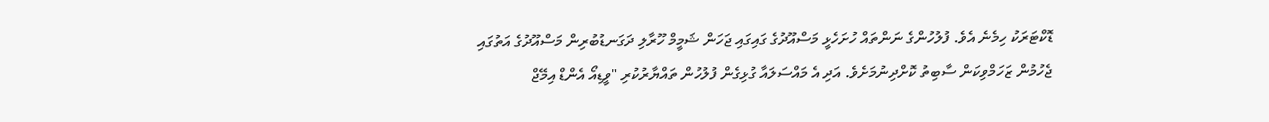ޑޮކްޓަރަކު ހިމެނެ އެވެ. ފުލުހުންގެ ނަންތައް ހުށަހެޅީ މަސްއޫދުގެ ގައިގައި ޖަހަން ޝަމީމް ހޫރާލި ދަގަނޑުބުރިން މަސްއޫދުގެ އަތުގައި ޖެހުމުން ޒަހަމްވިކަން ސާބިތު ކޮށްދިނުމަށެވެ. އަދި އެ މައްސަލައާ ގުޅިގެން ފުލުހުން ތައްޔާރުކުރި "ވީޑިއޯ އެންޑް އިމޭޖް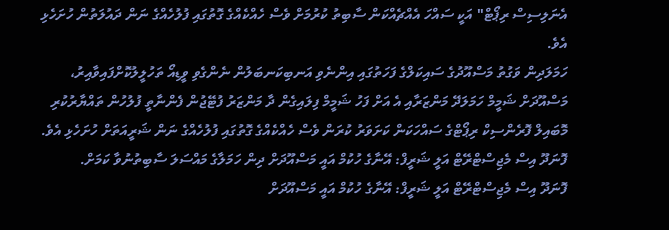އެނަލިސިސް ރިޕޯޓް" އަކީ ސައްހަ އެއްޗެއްކަން ސާބިތު ކުރުމަށް ވެސް ހެއްކެއްގެ ގޮތުގައި ފުލުހެއްގެ ނަން ދައުލަތުން ހުށަހެޅި އެވެ.
ހަމަލަދިން ވަގުތު މަސްއޫދުގެ ސައިކަލްގެ ފަހަތުގައި އިންނެވި އަނބިކަނބަލުން ނެންގެވި ވީޑިއޯ ތަހުލީލުކޮށްފައިވާއިރު، މަސްއޫދަށް ޝަމީމް ހަމަލަދޭ މަންޒަރާއި އެ އަށް ފަހު ޝަމީމް ފިލައިގެން ދާ މަންޒަރު ފުޓޭޖުން ފެންނާތީ ފުލުހުން ތައްޔާރުކުރި މޮބައިލް ފޮރެންސިކް ރިޕޯޓްގެ ސައްހަކަން ކަށަވަރު ކުރަން ވެސް ހެއްކެއްގެ ގޮތުގައި ފުލުހެއްގެ ނަން ޝަރީއަތަށް ހުށަހެޅި އެވެ.
ފޮނަދޫ އިސް މެޖިސްޓްރޭޓް އަލީ ޝަރީފް: އޭނާގެ ހުކުމް އައީ މަސްއޫދަށް ދިން ހަމަލާގެ މައްސަލަ ސާބިތުނުވާ ކަމަށް.
ފޮނަދޫ އިސް މެޖިސްޓްރޭޓް އަލީ ޝަރީފް: އޭނާގެ ހުކުމް އައީ މަސްއޫދަށް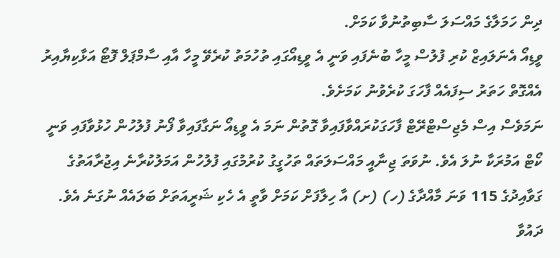ދިން ހަމަލާގެ މައްސަލަ ސާބިތުނުވާ ކަމަށް.
ވީޑިއޯ އެނަލައިޒް ކުރި ފުލުސް މީހާ ބުނެފައި ވަނީ އެ ވީޑިއޯގައި ތުހުމަތު ކުރެވޭ މީހާ އާއި ސާމްޕަލް ފޮޓޯ އަޅާކިޔާއިރު އެއްގޮތް ހަތަރު ސިފައެއް ފާހަގަ ކުރެވުނު ކަމަށެވެ.
ނަމަވެސް އިސް މެޖިސްޓްރޭޓް ފާހަގަކުރައްވާފައިވާ ގޮތުން ނަމަ އެ ވީޑިއޯ ނަގާފައިވާ ފޯނު ފުލުހުން ހުޅުވާފައި ވަނީ ކޯޓް އަމުރަކާ ނުލަ އެވެ. ނުވަތަ ޖިނާއީ މައްސަލަތައް ތަހުގީގު ކުރުމުގައި ފުލުހުން އަމަލުކުރާނެ އިޖުރާއަތުގެ ގަވާއިދުގެ 115 ވަނަ މާއްދާގެ (ހ) (ށ) އާ ހިލާފަށް ކަމަށް ވާތީ އެ ހެކި ޝަރީއަތަށް ބަލައެއް ނުގަނެ އެވެ.
ދައުވާ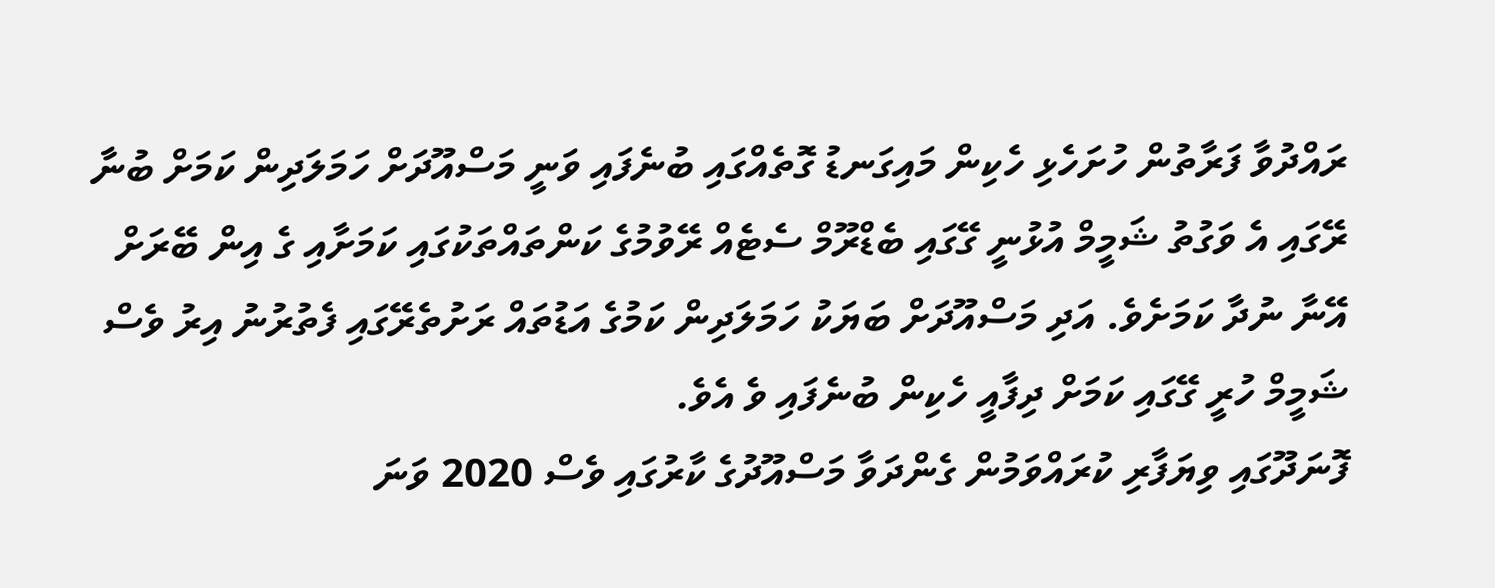ރައްދުވާ ފަރާތުން ހުށަހެޅި ހެކިން މައިގަނޑު ގޮތެއްގައި ބުނެފައި ވަނީ މަސްއޫދަށް ހަމަލަދިން ކަމަށް ބުނާ ރޭގައި އެ ވަގުތު ޝަމީމް އުޅުނީ ގޭގައި ބެޑްރޫމް ސެޓެއް ރޭވުމުގެ ކަންތައްތަކުގައި ކަމަށާއި ގެ އިން ބޭރަށް އޭނާ ނުދާ ކަމަށެވެ. އަދި މަސްއޫދަށް ބަޔަކު ހަމަލަދިން ކަމުގެ އަޑުތައް ރަށުތެރޭގައި ފެތުރުނު އިރު ވެސް ޝަމީމް ހުރީ ގޭގައި ކަމަށް ދިފާއީ ހެކިން ބުނެފައި ވެ އެވެ.
ފޮނަދޫގައި ވިޔަފާރި ކުރައްވަމުން ގެންދަވާ މަސްއޫދުގެ ކާރުގައި ވެސް 2020 ވަނަ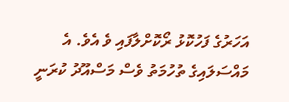އަހަރުގެ ފަހުކޮޅު ރޯކޮށްލާފައި ވެ އެވެ. އެ މައްސަލައިގެ ތުހުމަތު ވެސް މަސްއޫދު ކުރަނީ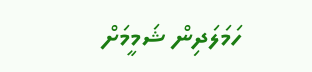ހަމަލަދިން ޝަމީމަށް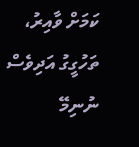ކަމަށް ވާއިރު، ތަހުގީގު އަދިވެސް ނުނިމޭ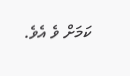ކަމަށް ވެ އެވެ.